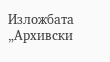Изложбата „Архивски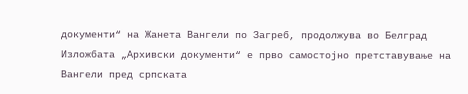документи“ на Жанета Вангели по Загреб, продолжува во Белград
Изложбата „Архивски документи“ е прво самостојно претставување на Вангели пред српската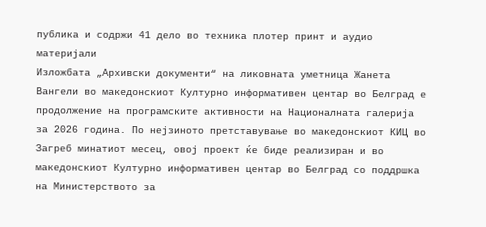публика и содржи 41 дело во техника плотер принт и аудио материјали
Изложбата „Архивски документи“ на ликовната уметница Жанета Вангели во македонскиот Културно информативен центар во Белград е продолжение на програмските активности на Националната галерија за 2026 година. По нејзиното претставување во македонскиот КИЦ во Загреб минатиот месец, овој проект ќе биде реализиран и во македонскиот Културно информативен центар во Белград со поддршка на Министерството за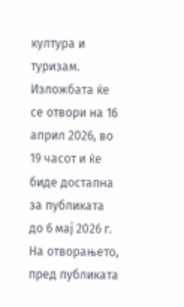култура и туризам.
Изложбата ќе се отвори на 16 април 2026, во 19 часот и ќе биде достапна за публиката до 6 мај 2026 г. На отворањето, пред публиката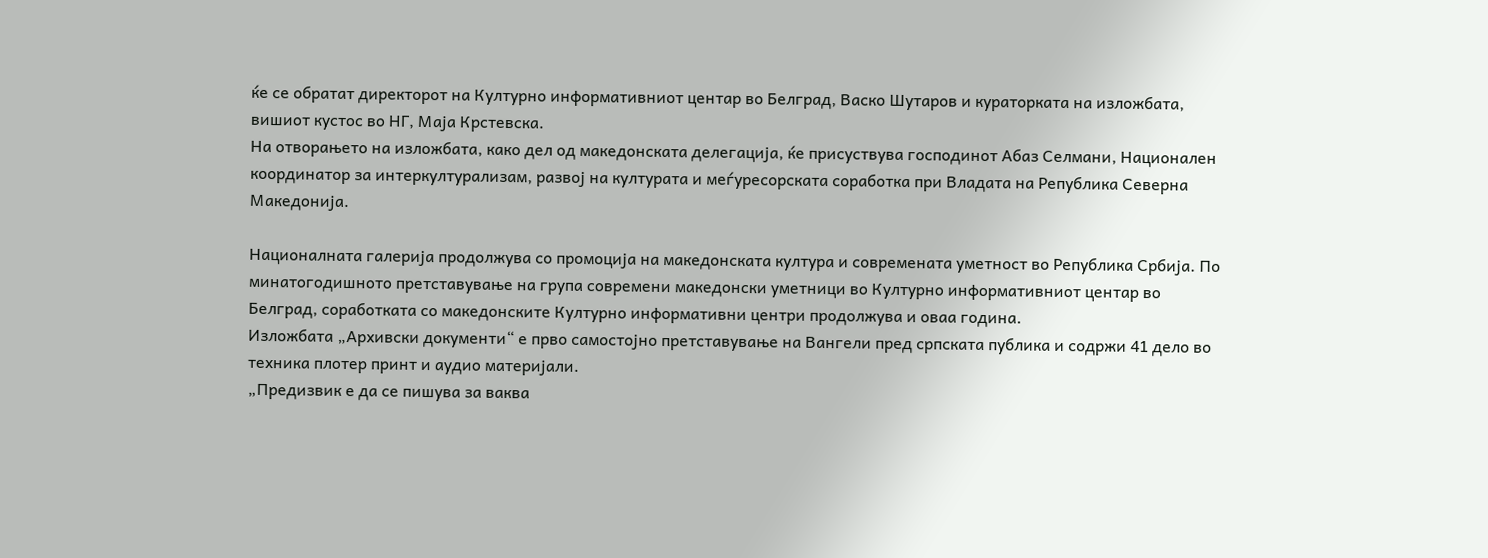ќе се обратат директорот на Културно информативниот центар во Белград, Васко Шутаров и кураторката на изложбата, вишиот кустос во НГ, Маја Крстевска.
На отворањето на изложбата, како дел од македонската делегација, ќе присуствува господинот Абаз Селмани, Национален координатор за интеркултурализам, развој на културата и меѓуресорската соработка при Владата на Република Северна Македонија.

Националната галерија продолжува со промоција на македонската култура и современата уметност во Република Србија. По минатогодишното претставување на група современи македонски уметници во Културно информативниот центар во Белград, соработката со македонските Културно информативни центри продолжува и оваа година.
Изложбата „Архивски документи“ е прво самостојно претставување на Вангели пред српската публика и содржи 41 дело во техника плотер принт и аудио материјали.
„Предизвик е да се пишува за ваква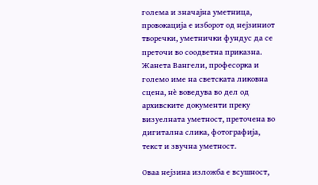голема и значајна уметница, провокација е изборот од нејзиниот творечки, уметнички фундус да се преточи во соодветна приказна. Жанета Вангели, професорка и големо име на светската ликовна сцена, нѐ воведува во дел од архивските документи преку визуелната уметност, преточена во дигитална слика, фотографија, текст и звучна уметност.

Оваа нејзина изложба е всушност,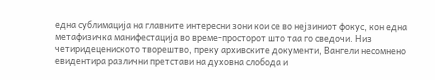една сублимација на главните интересни зони кои се во нејзиниот фокус, кон една метафизичка манифестација во време-просторот што таа го сведочи. Низ четиридецениското творештво, преку архивските документи, Вангели несомнено евидентира различни претстави на духовна слобода и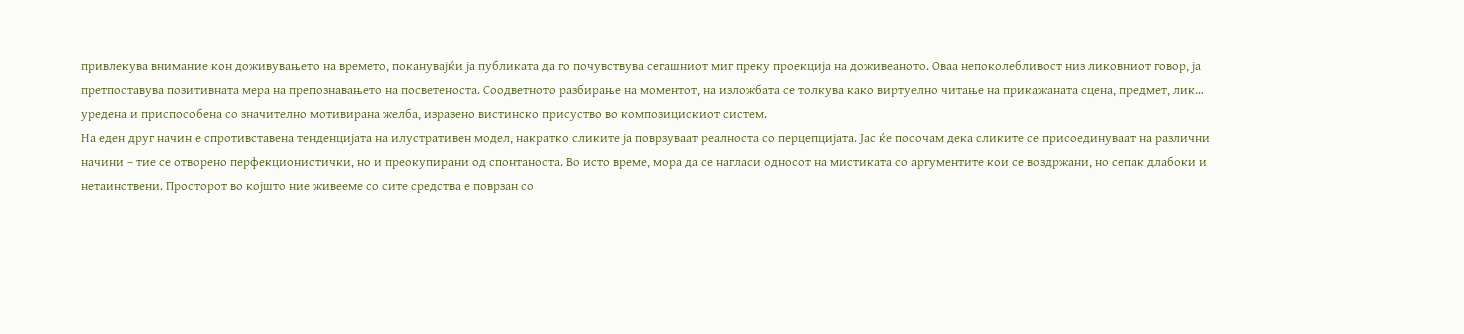привлекува внимание кон доживувањето на времето, поканувајќи ја публиката да го почувствува сегашниот миг преку проекција на доживеаното. Оваа непоколебливост низ ликовниот говор, ја претпоставува позитивната мера на препознавањето на посветеноста. Соодветното разбирање на моментот, на изложбата се толкува како виртуелно читање на прикажаната сцена, предмет, лик… уредена и приспособена со значително мотивирана желба, изразено вистинско присуство во композицискиот систем.
На еден друг начин е спротивставена тенденцијата на илустративен модел, накратко сликите ја поврзуваат реалноста со перцепцијата. Јас ќе посочам дека сликите се присоединуваат на различни начини – тие се отворено перфекционистички, но и преокупирани од спонтаноста. Во исто време, мора да се нагласи односот на мистиката со аргументите кои се воздржани, но сепак длабоки и нетаинствени. Просторот во којшто ние живееме со сите средства е поврзан со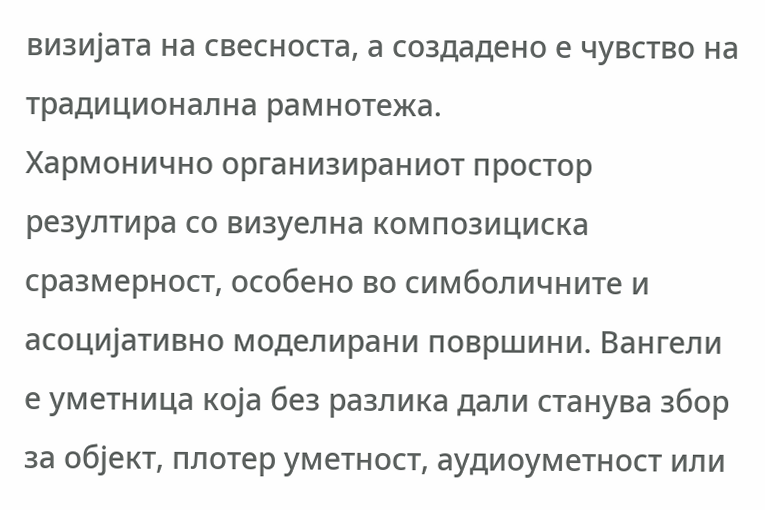визијата на свесноста, а создадено е чувство на традиционална рамнотежа.
Хармонично организираниот простор резултира со визуелна композициска сразмерност, особено во симболичните и асоцијативно моделирани површини. Вангели е уметница која без разлика дали станува збор за објект, плотер уметност, аудиоуметност или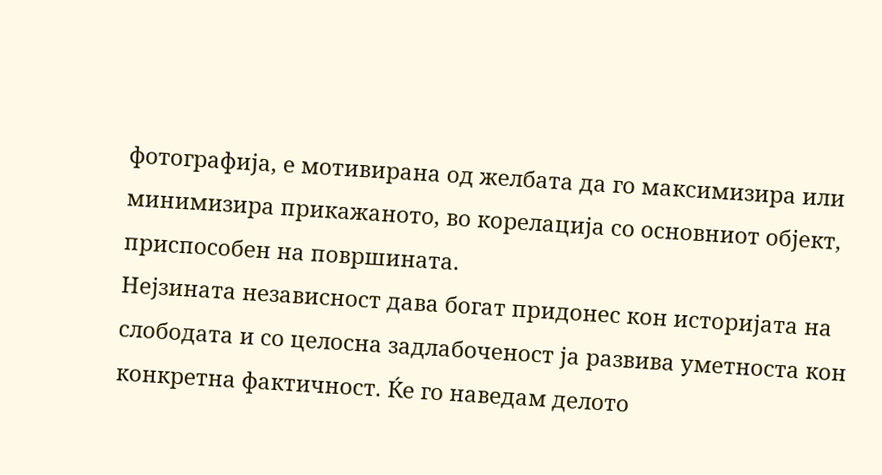фотографија, е мотивирана од желбата да го максимизира или минимизира прикажаното, во корелација со основниот објект, приспособен на површината.
Нејзината независност дава богат придонес кон историјата на слободата и со целосна задлабоченост ја развива уметноста кон конкретна фактичност. Ќе го наведам делото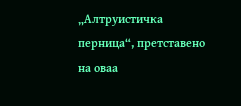„Алтруистичка перница“, претставено на оваа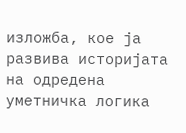изложба, кое ја развива историјата на одредена уметничка логика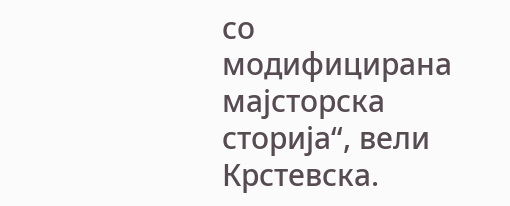со модифицирана мајсторска сторија“, вели Крстевска.